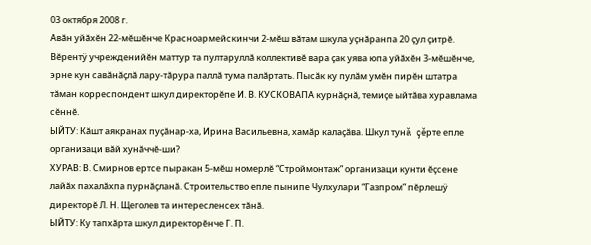03 октября 2008 г.
Авăн уйăхĕн 22-мĕшĕнче Красноармейскинчи 2-мĕш вăтам шкула уçнăранпа 20 çул çитрĕ. Вĕрентÿ учрежденийĕн маттур та пултаруллă коллективĕ вара çак уява юпа уйăхĕн 3-мĕшĕнче, эрне кун савăнăçлă лару-тăрура паллă тума палăртать. Пысăк ку пулăм умĕн пирĕн штатра тăман корреспондент шкул директорĕпе И. В. КУСКОВАПА курнăçнă, темиçе ыйтăва хуравлама сĕннĕ.
ЫЙТУ: Кăшт аякранах пуçăнар-ха, Ирина Васильевна, хамăр калаçăва. Шкул тунă çĕрте епле организаци вăй хунăччĕ-ши?
ХУРАВ: В. Смирнов ертсе пыракан 5-мĕш номерлĕ “Строймонтаж” организаци кунти ĕçсене лайăх пахалăхпа пурнăçланă. Строительство епле пынипе Чулхулари “Газпром” пĕрлешÿ директорĕ Л. Н. Щеголев та интересленсех тăнă.
ЫЙТУ: Ку тапхăрта шкул директорĕнче Г. П.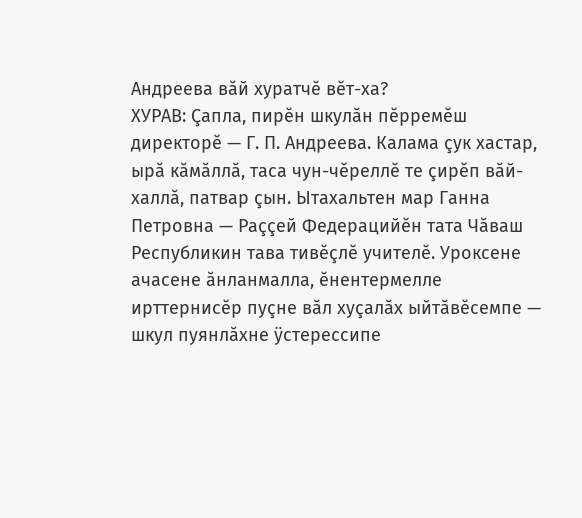Андреева вăй хуратчĕ вĕт-ха?
ХУРАВ: Çапла, пирĕн шкулăн пĕрремĕш директорĕ — Г. П. Андреева. Калама çук хастар, ырă кăмăллă, таса чун-чĕреллĕ те çирĕп вăй-халлă, патвар çын. Ытахальтен мар Ганна Петровна — Раççей Федерацийĕн тата Чăваш Республикин тава тивĕçлĕ учителĕ. Уроксене ачасене ăнланмалла, ĕнентермелле ирттернисĕр пуçне вăл хуçалăх ыйтăвĕсемпе — шкул пуянлăхне ÿстерессипе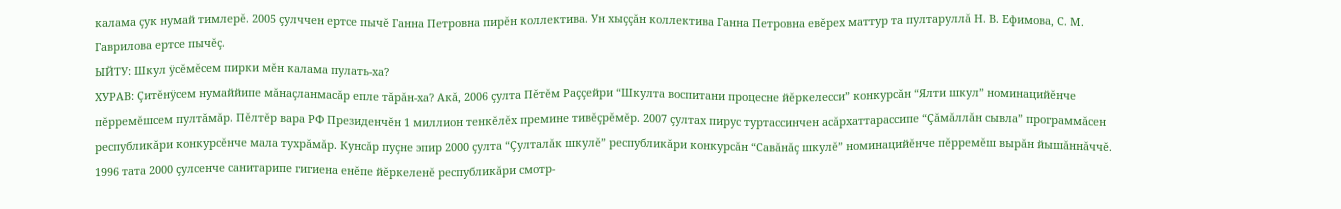калама çук нумай тимлерĕ. 2005 çулччен ертсе пычĕ Ганна Петровна пирĕн коллектива. Ун хыççăн коллектива Ганна Петровна евĕрех маттур та пултаруллă Н. В. Ефимова, С. М. Гаврилова ертсе пычĕç.
ЫЙТУ: Шкул ÿсĕмĕсем пирки мĕн калама пулать-ха?
ХУРАВ: Çитĕнÿсем нумаййипе мăнаçланмасăр епле тăрăн-ха? Акă, 2006 çулта Пĕтĕм Раççейри “Шкулта воспитани процесне йĕркелесси” конкурсăн “Ялти шкул” номинацийĕнче пĕрремĕшсем пултăмăр. Пĕлтĕр вара РФ Президенчĕн 1 миллион тенкĕлĕх премине тивĕçрĕмĕр. 2007 çултах пирус туртассинчен асăрхаттарассипе “Çăмăллăн сывла” программăсен республикăри конкурсĕнче мала тухрăмăр. Кунсăр пуçне эпир 2000 çулта “Çулталăк шкулĕ” республикăри конкурсăн “Савăнăç шкулĕ” номинацийĕнче пĕрремĕш вырăн йышăннăччĕ. 1996 тата 2000 çулсенче санитарипе гигиена енĕпе йĕркеленĕ республикăри смотр-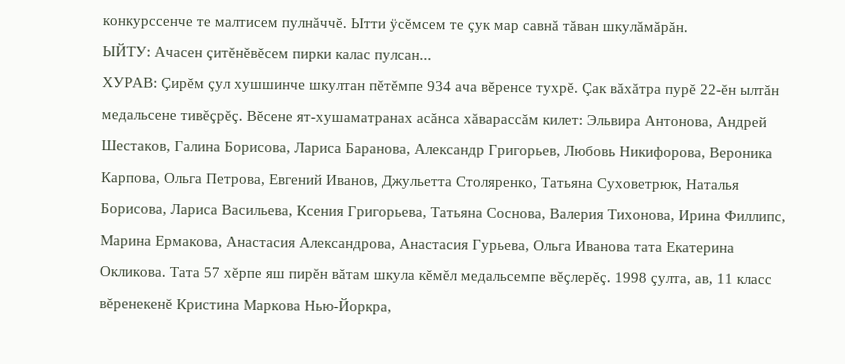конкурссенче те малтисем пулнăччĕ. Ытти ÿсĕмсем те çук мар савнă тăван шкулăмăрăн.
ЫЙТУ: Ачасен çитĕнĕвĕсем пирки калас пулсан...
ХУРАВ: Çирĕм çул хушшинче шкултан пĕтĕмпе 934 ача вĕренсе тухрĕ. Çак вăхăтра пурĕ 22-ĕн ылтăн медальсене тивĕçрĕç. Вĕсене ят-хушаматранах асăнса хăварассăм килет: Эльвира Антонова, Андрей Шестаков, Галина Борисова, Лариса Баранова, Александр Григорьев, Любовь Никифорова, Вероника Карпова, Ольга Петрова, Евгений Иванов, Джульетта Столяренко, Татьяна Суховетрюк, Наталья Борисова, Лариса Васильева, Ксения Григорьева, Татьяна Соснова, Валерия Тихонова, Ирина Филлипс, Марина Ермакова, Анастасия Александрова, Анастасия Гурьева, Ольга Иванова тата Екатерина Окликова. Тата 57 хĕрпе яш пирĕн вăтам шкула кĕмĕл медальсемпе вĕçлерĕç. 1998 çулта, ав, 11 класс вĕренекенĕ Кристина Маркова Нью-Йоркра,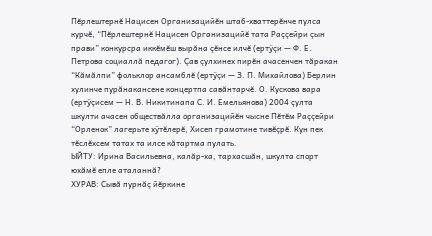Пĕрлештернĕ Нацисен Организацийĕн штаб-хваттерĕнче пулса курчĕ, “Пĕрлештернĕ Нацисен Организацийĕ тата Раççейри çын прави” конкурсра иккĕмĕш вырăна çĕнсе илчĕ (ертÿçи — Ф. Е. Петрова социаллă педагог). Çав çулхинех пирĕн ачасенчен тăракан “Кăмăлпи” фольклор ансамблĕ (ертÿçи — З. П. Михайлова) Берлин хулинче пурăнакансене концертпа савăнтарчĕ. О. Кускова вара (ертÿçисем — Н. В. Никитинапа С. И. Емельянова) 2004 çулта шкулти ачасен обществăлла организацийĕн чысне Пĕтĕм Раççейри “Орленок” лагерьте хÿтĕлерĕ, Хисеп грамотине тивĕçрĕ. Кун пек тĕслĕхсем татах та илсе кăтартма пулать.
ЫЙТУ: Ирина Васильевна, калăр-ха, тархасшăн, шкулта спорт юхăмĕ епле аталаннă?
ХУРАВ: Сывă пурнăç йĕркине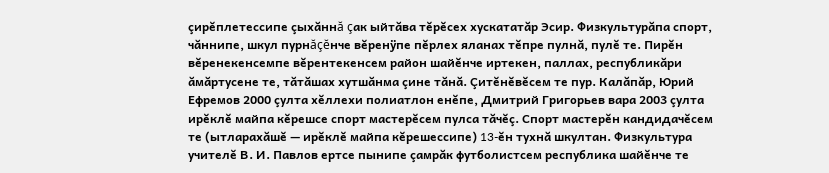çирĕплетессипе çыхăннă çак ыйтăва тĕрĕсех хускататăр Эсир. Физкультурăпа спорт, чăннипе, шкул пурнăçĕнче вĕренÿпе пĕрлех яланах тĕпре пулнă, пулĕ те. Пирĕн вĕренекенсемпе вĕрентекенсем район шайĕнче иртекен, паллах, республикăри ăмăртусене те, тăтăшах хутшăнма çине тăнă. Çитĕнĕвĕсем те пур. Калăпăр, Юрий Ефремов 2000 çулта хĕллехи полиатлон енĕпе, Дмитрий Григорьев вара 2003 çулта ирĕклĕ майпа кĕрешсе спорт мастерĕсем пулса тăчĕç. Спорт мастерĕн кандидачĕсем те (ытларахăшĕ — ирĕклĕ майпа кĕрешессипе) 13-ĕн тухнă шкултан. Физкультура учителĕ В. И. Павлов ертсе пынипе çамрăк футболистсем республика шайĕнче те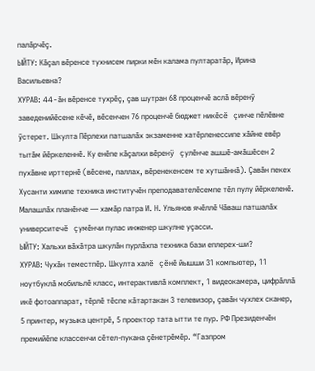палăрчĕç.
ЫЙТУ: Кăçал вĕренсе тухнисем пирки мĕн калама пултаратăр, Ирина Васильевна?
ХУРАВ: 44-ăн вĕренсе тухрĕç, çав шутран 68 проценчĕ аслă вĕренÿ заведенийĕсене кĕчĕ, вĕсенчен 76 проценчĕ бюджет никĕсĕ çинче пĕлĕвне ÿстерет. Шкулта Пĕрлехи патшалăх экзаменне хатĕрленессипе хăйне евĕр тытăм йĕркеленнĕ. Ку енĕпе кăçалхи вĕренÿ çулĕнче ашшĕ-амăшĕсен 2 пухăвне ирттернĕ (вĕсене, паллах, вĕренекенсем те хутшăннă). Çавăн пекех Хусанти химипе техника институчĕн преподавателĕсемпе тĕл пулу йĕркеленĕ. Малашлăх планĕнче — хамăр патра И. Н. Ульянов ячĕллĕ Чăваш патшалăх университечĕ çумĕнчи пулас инженер шкулне уçасси.
ЫЙТУ: Хальхи вăхăтра шкулăн пурлăхпа техника бази еплерех-ши?
ХУРАВ: Чухăн теместпĕр. Шкулта халĕ çĕнĕ йышши 31 компьютер, 11 ноутбуклă мобильлĕ класс, интерактивлă комплект, 1 видеокамера, цифрăллă икĕ фотоаппарат, тĕрлĕ тĕспе кăтартакан 3 телевизор, çавăн чухлех сканер, 5 принтер, музыка центрĕ, 5 проектор тата ытти те пур. РФ Президенчĕн премийĕпе классенчи сĕтел-пукана çĕнетрĕмĕр. “Газпром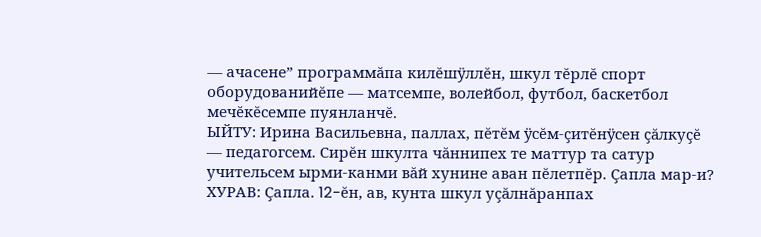— ачасене” программăпа килĕшÿллĕн, шкул тĕрлĕ спорт оборудованийĕпе — матсемпе, волейбол, футбол, баскетбол мечĕкĕсемпе пуянланчĕ.
ЫЙТУ: Ирина Васильевна, паллах, пĕтĕм ÿсĕм-çитĕнÿсен çăлкуçĕ — педагогсем. Сирĕн шкулта чăннипех те маттур та сатур учительсем ырми-канми вăй хунине аван пĕлетпĕр. Çапла мар-и?
ХУРАВ: Çапла. 12-ĕн, ав, кунта шкул уçăлнăранпах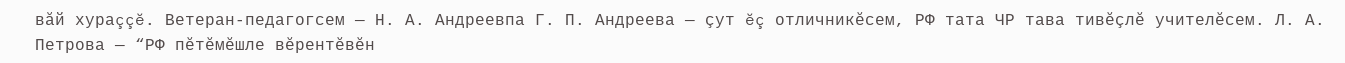вăй хураççĕ. Ветеран-педагогсем — Н. А. Андреевпа Г. П. Андреева — çут ĕç отличникĕсем, РФ тата ЧР тава тивĕçлĕ учителĕсем. Л. А. Петрова — “РФ пĕтĕмĕшле вĕрентĕвĕн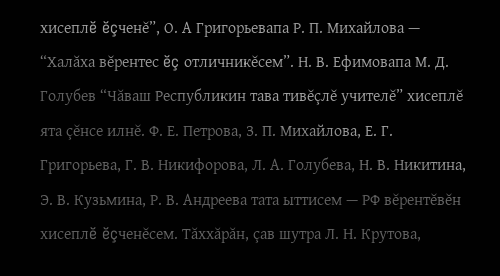хисеплĕ ĕçченĕ”, О. А Григорьевапа Р. П. Михайлова — “Халăха вĕрентес ĕç отличникĕсем”. Н. В. Ефимовапа М. Д. Голубев “Чăваш Республикин тава тивĕçлĕ учителĕ” хисеплĕ ята çĕнсе илнĕ. Ф. Е. Петрова, З. П. Михайлова, Е. Г. Григорьева, Г. В. Никифорова, Л. А. Голубева, Н. В. Никитина, Э. В. Кузьмина, Р. В. Андреева тата ыттисем — РФ вĕрентĕвĕн хисеплĕ ĕçченĕсем. Тăххăрăн, çав шутра Л. Н. Крутова,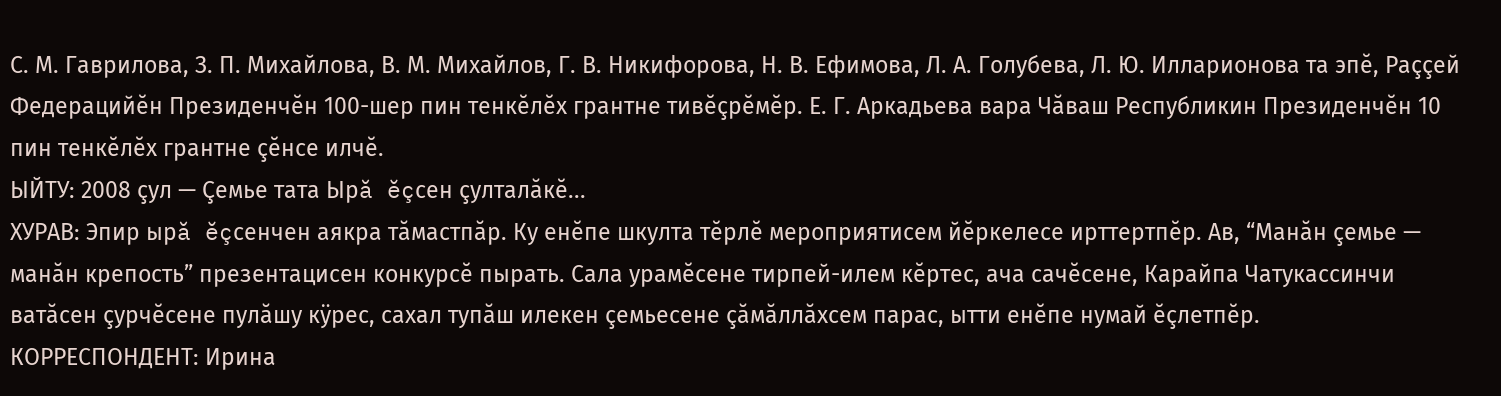С. М. Гаврилова, З. П. Михайлова, В. М. Михайлов, Г. В. Никифорова, Н. В. Ефимова, Л. А. Голубева, Л. Ю. Илларионова та эпĕ, Раççей Федерацийĕн Президенчĕн 100-шер пин тенкĕлĕх грантне тивĕçрĕмĕр. Е. Г. Аркадьева вара Чăваш Республикин Президенчĕн 10 пин тенкĕлĕх грантне çĕнсе илчĕ.
ЫЙТУ: 2008 çул — Çемье тата Ырă ĕçсен çулталăкĕ...
ХУРАВ: Эпир ырă ĕçсенчен аякра тăмастпăр. Ку енĕпе шкулта тĕрлĕ мероприятисем йĕркелесе ирттертпĕр. Ав, “Манăн çемье — манăн крепость” презентацисен конкурсĕ пырать. Сала урамĕсене тирпей-илем кĕртес, ача сачĕсене, Карайпа Чатукассинчи ватăсен çурчĕсене пулăшу кÿрес, сахал тупăш илекен çемьесене çăмăллăхсем парас, ытти енĕпе нумай ĕçлетпĕр.
КОРРЕСПОНДЕНТ: Ирина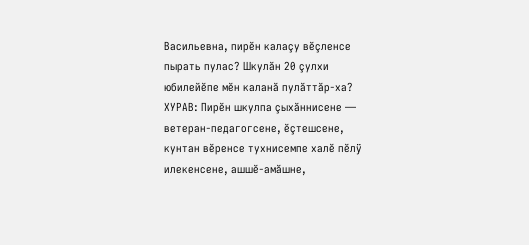Васильевна, пирĕн калаçу вĕçленсе пырать пулас? Шкулăн 20 çулхи юбилейĕпе мĕн каланă пулăттăр-ха?
ХУРАВ: Пирĕн шкулпа çыхăннисене — ветеран-педагогсене, ĕçтешсене, кунтан вĕренсе тухнисемпе халĕ пĕлÿ илекенсене, ашшĕ-амăшне,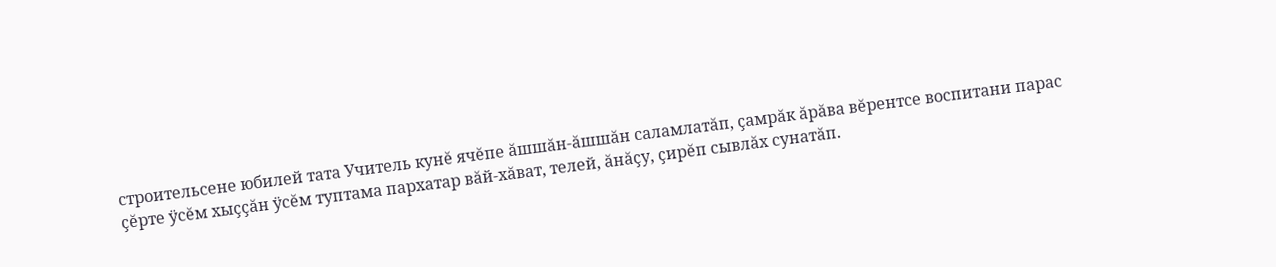строительсене юбилей тата Учитель кунĕ ячĕпе ăшшăн-ăшшăн саламлатăп, çамрăк ăрăва вĕрентсе воспитани парас çĕрте ÿсĕм хыççăн ÿсĕм туптама пархатар вăй-хăват, телей, ăнăçу, çирĕп сывлăх сунатăп.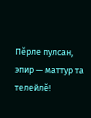Пĕрле пулсан, эпир — маттур та телейлĕ!